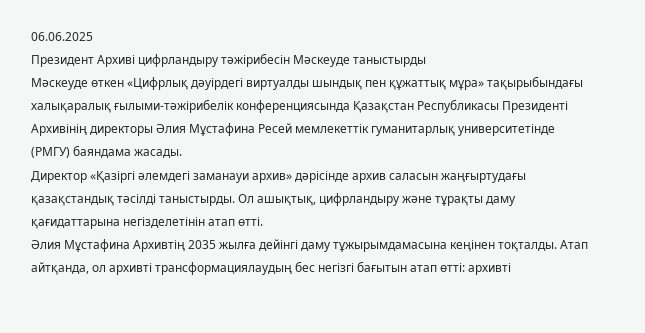06.06.2025
Президент Архиві цифрландыру тәжірибесін Мәскеуде таныстырды
Мәскеуде өткен «Цифрлық дәуірдегі виртуалды шындық пен құжаттық мұра» тақырыбындағы халықаралық ғылыми-тәжірибелік конференциясында Қазақстан Республикасы Президенті Архивінің директоры Әлия Мұстафина Ресей мемлекеттік гуманитарлық университетінде (РМГУ) баяндама жасады.
Директор «Қазіргі әлемдегі заманауи архив» дәрісінде архив саласын жаңғыртудағы қазақстандық тәсілді таныстырды. Ол ашықтық, цифрландыру және тұрақты даму қағидаттарына негізделетінін атап өтті.
Әлия Мұстафина Архивтің 2035 жылға дейінгі даму тұжырымдамасына кеңінен тоқталды. Атап айтқанда, ол архивті трансформациялаудың бес негізгі бағытын атап өтті: архивті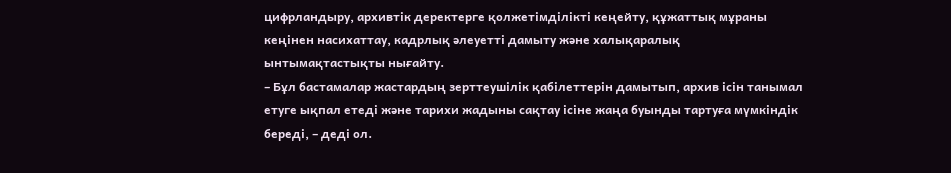цифрландыру, архивтік деректерге қолжетімділікті кеңейту, құжаттық мұраны кеңінен насихаттау, кадрлық әлеуетті дамыту және халықаралық ынтымақтастықты нығайту.
– Бұл бастамалар жастардың зерттеушілік қабілеттерін дамытып, архив ісін танымал етуге ықпал етеді және тарихи жадыны сақтау ісіне жаңа буынды тартуға мүмкіндік береді, – деді ол.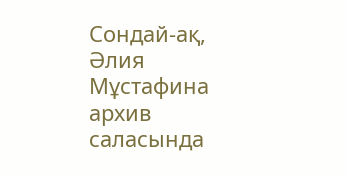Сондай-ақ, Әлия Мұстафина архив саласында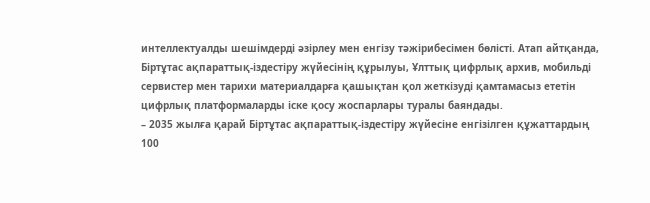интеллектуалды шешімдерді әзірлеу мен енгізу тәжірибесімен бөлісті. Атап айтқанда, Біртұтас ақпараттық-іздестіру жүйесінің құрылуы, Ұлттық цифрлық архив, мобильді сервистер мен тарихи материалдарға қашықтан қол жеткізуді қамтамасыз ететін цифрлық платформаларды іске қосу жоспарлары туралы баяндады.
– 2035 жылға қарай Біртұтас ақпараттық-іздестіру жүйесіне енгізілген құжаттардың 100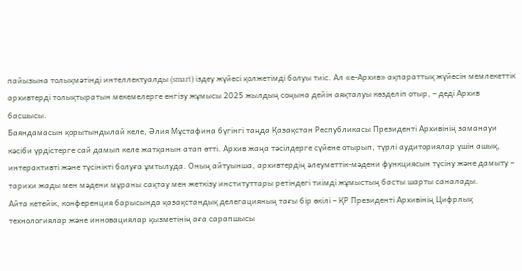пайызына толықмәтінді интеллектуалды (smart) іздеу жүйесі қолжетімді болуы тиіс. Ал «е-Архив» ақпараттық жүйесін мемлекеттік архивтерді толықтыратын мекемелерге енгізу жұмысы 2025 жылдың соңына дейін аяқталуы көзделіп отыр, – деді Архив басшысы.
Баяндамасын қорытындылай келе, Әлия Мұстафина бүгінгі таңда Қазақстан Республикасы Президенті Архивінің заманауи кәсіби үрдістерге сай дамып келе жатқанын атап өтті. Архив жаңа тәсілдерге сүйене отырып, түрлі аудиториялар үшін ашық, интерактивті және түсінікті болуға ұмтылуда. Оның айтуынша, архивтердің әлеуметтік-мәдени функциясын түсіну және дамыту – тарихи жады мен мәдени мұраны сақтау мен жеткізу институттары ретіндегі тиімді жұмыстың басты шарты саналады.
Айта кетейік, конференция барысында қазақстандық делегацияның тағы бір өкілі – ҚР Президенті Архивінің Цифрлық технологиялар және инновациялар қызметінің аға сарапшысы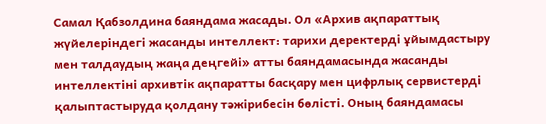Самал Қабзолдина баяндама жасады. Ол «Архив ақпараттық жүйелеріндегі жасанды интеллект: тарихи деректерді ұйымдастыру мен талдаудың жаңа деңгейі» атты баяндамасында жасанды интеллектіні архивтік ақпаратты басқару мен цифрлық сервистерді қалыптастыруда қолдану тәжірибесін бөлісті. Оның баяндамасы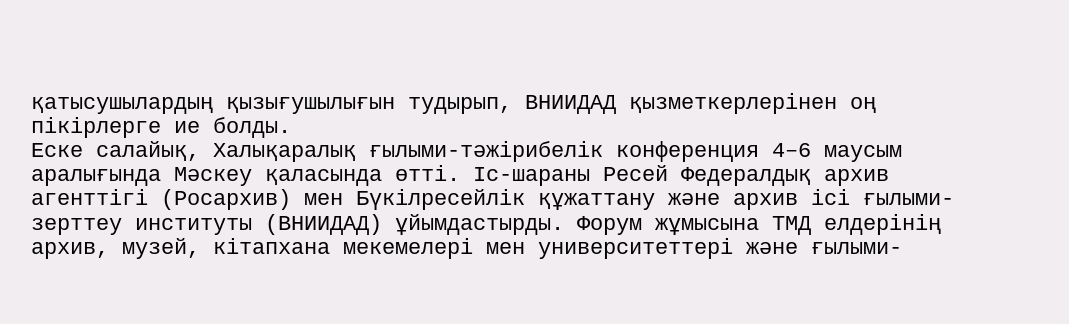қатысушылардың қызығушылығын тудырып, ВНИИДАД қызметкерлерінен оң пікірлерге ие болды.
Еске салайық, Халықаралық ғылыми-тәжірибелік конференция 4–6 маусым аралығында Мәскеу қаласында өтті. Іс-шараны Ресей Федералдық архив агенттігі (Росархив) мен Бүкілресейлік құжаттану және архив ісі ғылыми-зерттеу институты (ВНИИДАД) ұйымдастырды. Форум жұмысына ТМД елдерінің архив, музей, кітапхана мекемелері мен университеттері және ғылыми-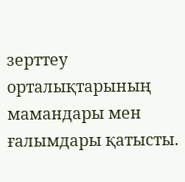зерттеу орталықтарының мамандары мен ғалымдары қатысты.